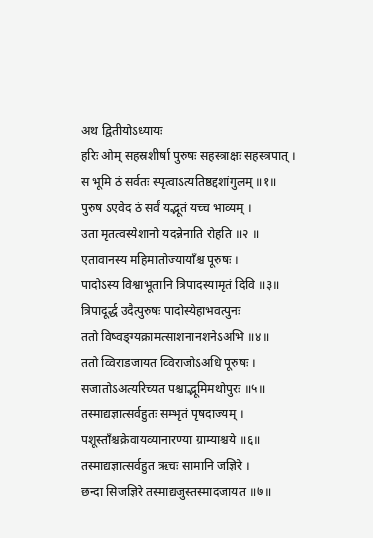अथ द्वितीयोऽध्यायः
हरिः ओम् सहस्रशीर्षा पुरुषः सहस्त्राक्षः सहस्त्रपात् ।
स भूमि ठं सर्वतः स्पृत्वाऽत्यतिष्ठद्दशांगुलम् ॥१॥
पुरुष ऽएवेद ठं सर्वं यद्भूतं यच्च भाव्यम् ।
उता मृतत्वस्येशानो यदन्नेनाति रोहति ॥२ ॥
एतावानस्य महिमातोज्यायाँश्च पूरुषः ।
पादोऽस्य विश्वाभूतानि त्रिपादस्यामृतं दिवि ॥३॥
त्रिपादूर्द्ध उदैत्पुरुषः पादोस्येहाभवत्पुनः
ततो विष्वङ्ग्यक्रामत्साशनानशनेऽअभि ॥४॥
ततो व्विराडजायत व्विराजोऽअधि पूरुषः ।
सजातोऽअत्यरिच्यत पश्चाद्भूमिमथोपुरः ॥५॥
तस्माद्यज्ञात्सर्वहुतः सम्भृतं पृषदाज्यम् ।
पशूस्ताँश्चक्रेवायव्यानारण्या ग्राम्याश्चये ॥६॥
तस्माद्यज्ञात्सर्वहुत ऋचः सामानि जज्ञिरे ।
छन्दा सिजज्ञिरे तस्माद्यजुस्तस्मादजायत ॥७॥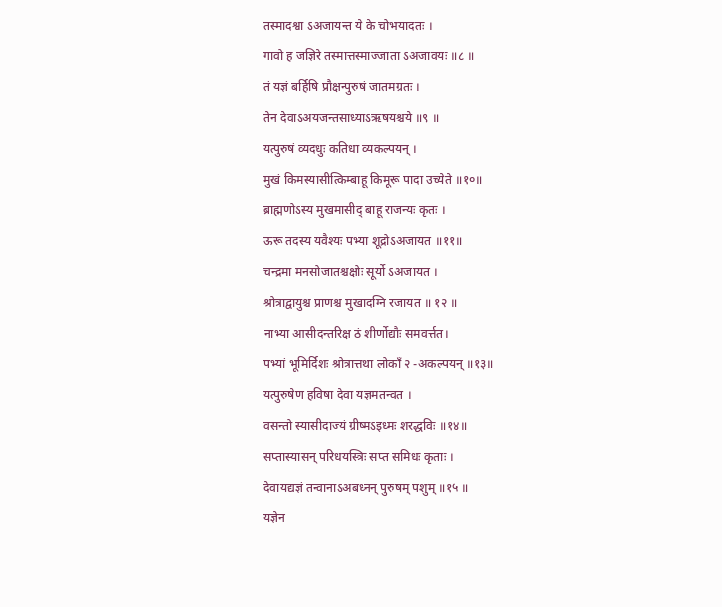तस्मादश्वा ऽअजायन्त ये के चोभयादतः ।
गावो ह जज्ञिरे तस्मात्तस्माज्जाता ऽअजावयः ॥८ ॥
तं यज्ञं बर्हिषि प्रौक्षन्पुरुषं जातमग्रतः ।
तेन देवाऽअयजन्तसाध्याऽऋषयश्चये ॥९ ॥
यत्पुरुषं व्यदधुः कतिधा व्यकल्पयन् ।
मुखं किमस्यासीत्किम्बाहू किमूरू पादा उच्येते ॥१०॥
ब्राह्मणोऽस्य मुखमासीद् बाहू राजन्यः कृतः ।
ऊरू तदस्य यवैश्यः पभ्या शूद्रोऽअजायत ॥११॥
चन्द्रमा मनसोजातश्चक्षोः सूर्यो ऽअजायत ।
श्रोत्राद्वायुश्च प्राणश्च मुखादग्नि रजायत ॥ १२ ॥
नाभ्या आसीदन्तरिक्ष ठं शीर्णोद्यौः समवर्त्तत।
पभ्यां भूमिर्दिशः श्रोत्रात्तथा लोकाँ २ -अकल्पयन् ॥१३॥
यत्पुरुषेण हविषा देवा यज्ञमतन्वत ।
वसन्तो स्यासीदाज्यं ग्रीष्मऽइध्मः शरद्धविः ॥१४॥
सप्तास्यासन् परिधयस्त्रिः सप्त समिधः कृताः ।
देवायद्यज्ञं तन्वानाऽअबध्नन् पुरुषम् पशुम् ॥१५ ॥
यज्ञेन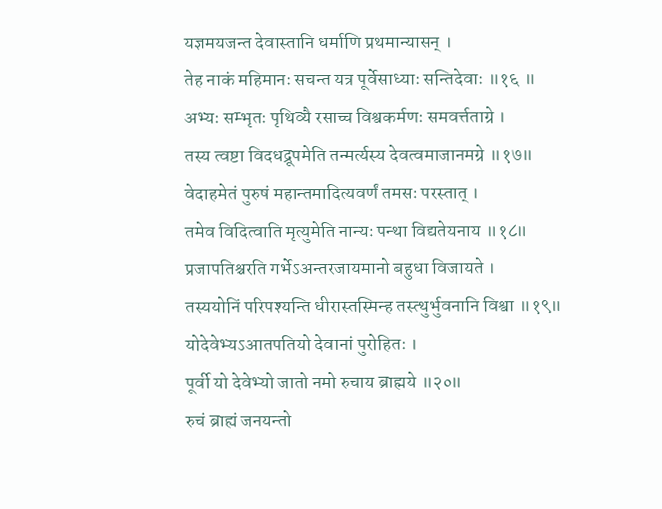यज्ञमयजन्त देवास्तानि धर्माणि प्रथमान्यासन् ।
तेह नाकं महिमानः सचन्त यत्र पूर्वेसाध्याः सन्तिदेवाः ॥१६ ॥
अभ्यः सम्भृतः पृथिव्यै रसाच्च विश्वकर्मणः समवर्त्तताग्रे ।
तस्य त्वष्टा विदधद्रूपमेति तन्मर्त्यस्य देवत्वमाजानमग्रे ॥१७॥
वेदाहमेतं पुरुषं महान्तमादित्यवर्णं तमसः परस्तात् ।
तमेव विदित्वाति मृत्युमेति नान्यः पन्था विद्यतेयनाय ॥१८॥
प्रजापतिश्चरति गर्भेऽअन्तरजायमानो बहुधा विजायते ।
तस्ययोनिं परिपश्यन्ति धीरास्तस्मिन्ह तस्त्थुर्भुवनानि विश्वा ॥१९॥
योदेवेभ्यऽआतपतियो देवानां पुरोहितः ।
पूर्वी यो देवेभ्यो जातो नमो रुचाय ब्राह्मये ॥२०॥
रुचं ब्राह्यं जनयन्तो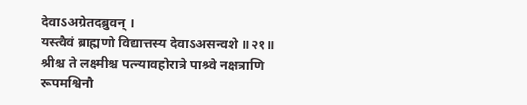देवाऽअग्रेतदब्रुवन् ।
यस्त्वैवं ब्राह्मणो विद्यात्तस्य देवाऽअसन्वशे ॥२१॥
श्रीश्च ते लक्ष्मीश्च पत्न्यावहोरात्रे पाश्र्वे नक्षत्राणि रूपमश्विनौ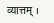व्यात्तम् ।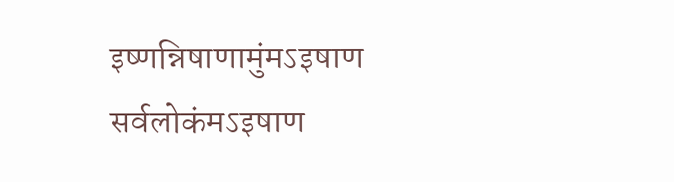इष्णन्निषाणामुंमऽइषाण सर्वलोकंमऽइषाण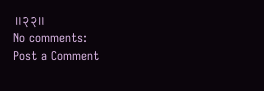॥२२॥
No comments:
Post a Comment